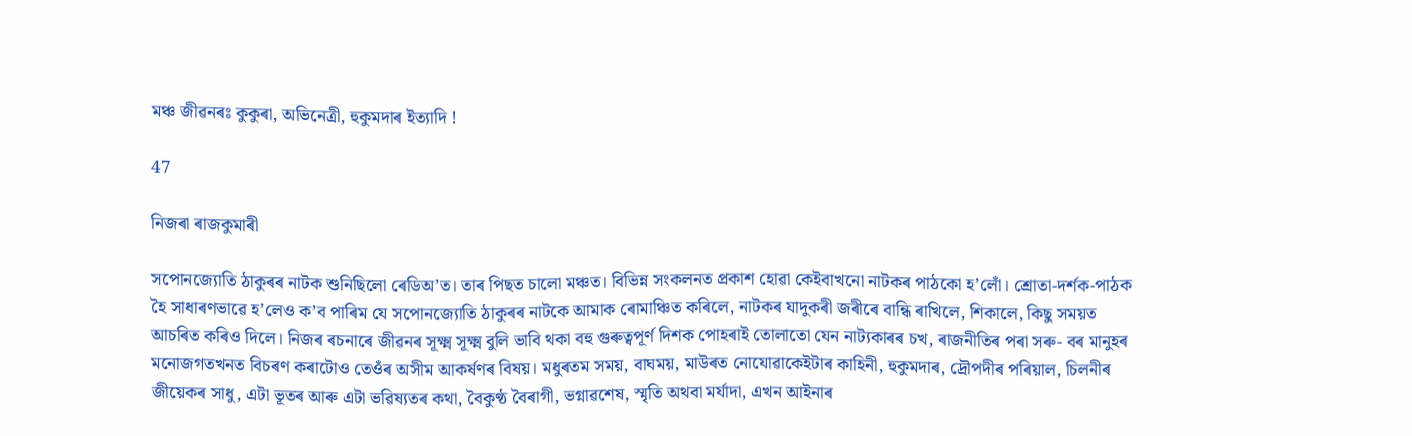মঞ্চ জীৱনৰঃ কুকুৰা, অভিনেত্রী, হুকুমদাৰ ইত্যাদি !

47

নিজৰা ৰাজকুমাৰী

সপোনজ্যোতি ঠাকুৰৰ নাটক শুনিছিলো ৰেডিঅ’ত। তাৰ পিছত চালো মঞ্চত। বিভিন্ন সংকলনত প্ৰকাশ হোৱা কেইবাখনো নাটকৰ পাঠকো হ’লোঁ। শ্রোতা-দর্শক-পাঠক হৈ সাধাৰণভাৱে হ’লেও ক’ব পাৰিম যে সপোনজ্যোতি ঠাকুৰৰ নাটকে আমাক ৰোমাঞ্চিত কৰিলে, নাটকৰ যাদুকৰী জৰীৰে বান্ধি ৰাখিলে, শিকালে, কিছু সময়ত আচৰিত কৰিও দিলে। নিজৰ ৰচনাৰে জীৱনৰ সূক্ষ্ম সূক্ষ্ম বুলি ভাবি থকা বহু গুৰুত্বপূৰ্ণ দিশক পোহৰাই তোলাতো যেন নাট্যকাৰৰ চখ, ৰাজনীতিৰ পৰা সৰু- বৰ মানুহৰ মনোজগতখনত বিচৰণ কৰাটোও তেওঁৰ অসীম আকৰ্ষণৰ বিষয়। মধুৰতম সময়, বাঘময়, মাউৰত নোযোৱাকেইটাৰ কাহিনী, হুকুমদাৰ, দ্ৰৌপদীৰ পৰিয়াল, চিলনীৰ জীয়েকৰ সাধু, এটা ভূতৰ আৰু এটা ভৱিষ্যতৰ কথা, বৈকুণ্ঠ বৈৰাগী, ভগ্নাৱশেষ, স্মৃতি অথবা মর্যাদা, এখন আইনাৰ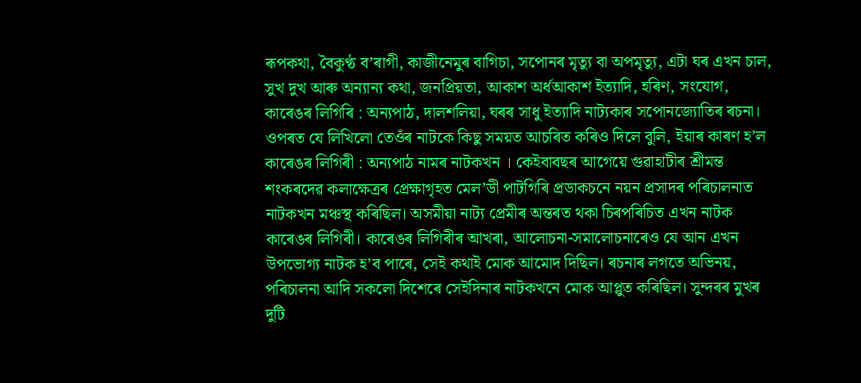ৰূপকথা, বৈকুণ্ঠ ব’ৰাগী, কাজীনেমুৰ বাগিচা, সপোনৰ মৃত্যু বা অপমৃত্যু, এটা ঘৰ এখন চাল, সুখ দুখ আৰু অন্যান্য কথা, জনপ্রিয়তা, আকাশ অর্ধআকাশ ইত্যাদি, হৰিণ, সংযোগ, কাৰেঙৰ লিগিৰি : অন্যপাঠ, দালশলিয়া, ঘৰৰ সাধু ইত্যাদি নাট্যকাৰ সপোনজ্যোতিৰ ৰচনা। ওপৰত যে লিখিলো তেওঁৰ নাটকে কিছু সময়ত আচৰিত কৰিও দিলে বুলি, ইয়াৰ কাৰণ হ’ল কাৰেঙৰ লিগিৰী : অন্যপাঠ নামৰ নাটকখন । কেইবাবছৰ আগেয়ে গুৱাহাটীৰ শ্ৰীমন্ত শংকৰদেৱ কলাক্ষেত্ৰৰ প্ৰেক্ষাগৃহত মেল’ডী পাটগিৰি প্ৰডাকচনে নয়ন প্ৰসাদৰ পৰিচালনাত নাটকখন মঞ্চস্থ কৰিছিল। অসমীয়া নাট্য প্ৰেমীৰ অন্তৰত থকা চিৰপৰিচিত এখন নাটক কাৰেঙৰ লিগিৰী। কাৰেঙৰ লিগিৰীৰ আখৰা, আলোচনা-সমালোচনাৰেও যে আন এখন উপভোগ্য নাটক হ’ব পাৰে, সেই কথাই মোক আমোদ দিছিল। ৰচনাৰ লগতে অভিনয়, পৰিচালনা আদি সকলো দিশেৰে সেইদিনাৰ নাটকখনে মোক আপ্লুত কৰিছিল। সুন্দৰৰ মুখৰ দুটি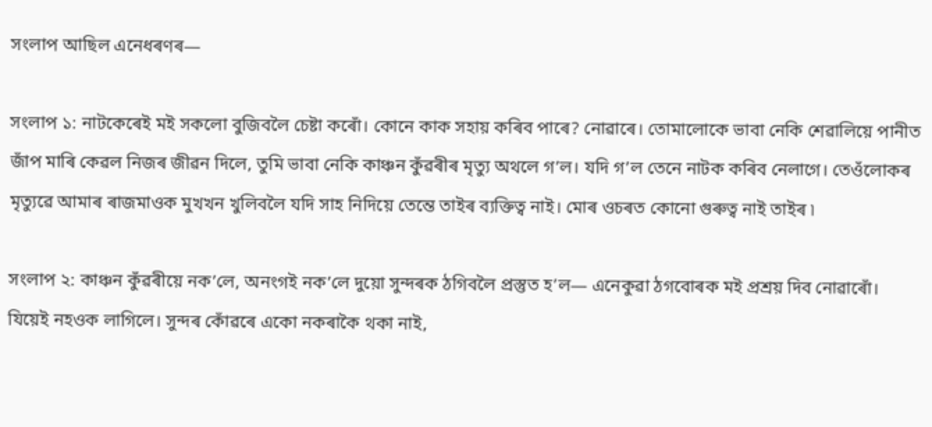সংলাপ আছিল এনেধৰণৰ—

সংলাপ ১: নাটকেৰেই মই সকলো বুজিবলৈ চেষ্টা কৰোঁ। কোনে কাক সহায় কৰিব পাৰে? নোৱাৰে। তোমালোকে ভাবা নেকি শেৱালিয়ে পানীত জাঁপ মাৰি কেৱল নিজৰ জীৱন দিলে, তুমি ভাবা নেকি কাঞ্চন কুঁৱৰীৰ মৃত্যু অথলে গ’ল। যদি গ’ল তেনে নাটক কৰিব নেলাগে। তেওঁলোকৰ মৃত্যুৱে আমাৰ ৰাজমাওক মুখখন খুলিবলৈ যদি সাহ নিদিয়ে তেন্তে তাইৰ ব্যক্তিত্ব নাই। মোৰ ওচৰত কোনো গুৰুত্ব নাই তাইৰ ৷

সংলাপ ২: কাঞ্চন কুঁৱৰীয়ে নক’লে, অনংগই নক’লে দুয়ো সুন্দৰক ঠগিবলৈ প্ৰস্তুত হ’ল— এনেকুৱা ঠগবোৰক ম‍ই প্রশ্রয় দিব নোৱাৰোঁ। যিয়েই নহওক লাগিলে। সুন্দৰ কোঁৱৰে একো নকৰাকৈ থকা নাই,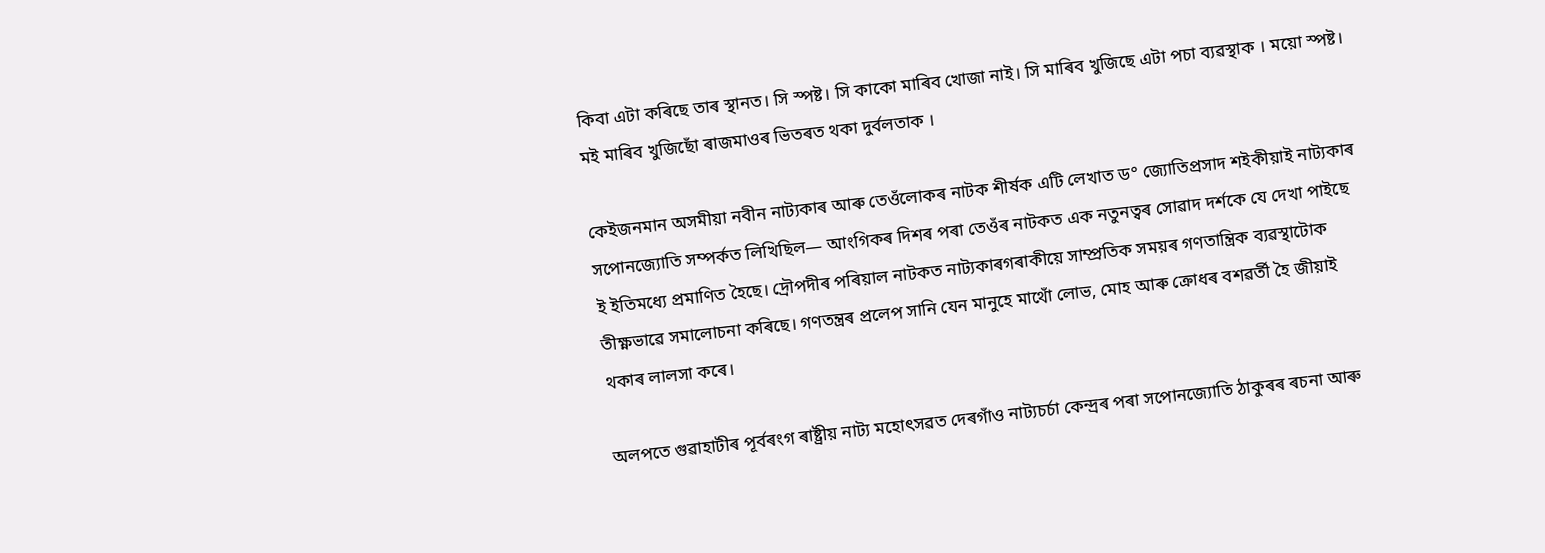কিবা এটা কৰিছে তাৰ স্থানত। সি স্পষ্ট। সি কাকো মাৰিব খোজা নাই। সি মাৰিব খুজিছে এটা পচা ব্যৱস্থাক । ময়ো স্পষ্ট। মই মাৰিব খুজিছোঁ ৰাজমাওৰ ভিতৰত থকা দুৰ্বলতাক ।

কেইজনমান অসমীয়া নবীন নাট্যকাৰ আৰু তেওঁলোকৰ নাটক শীৰ্ষক এটি লেখাত ড° জ্যোতিপ্ৰসাদ শ‍ইকীয়াই নাট্যকাৰ সপোনজ্যোতি সম্পৰ্কত লিখিছিল— আংগিকৰ দিশৰ পৰা তেওঁৰ নাটকত এক নতুনত্বৰ সোৱাদ দৰ্শকে যে দেখা পাইছে ই ইতিমধ্যে প্রমাণিত হৈছে। দ্রৌপদীৰ পৰিয়াল নাটকত নাট্যকাৰগৰাকীয়ে সাম্প্ৰতিক সময়ৰ গণতান্ত্ৰিক ব্যৱস্থাটোক তীক্ষ্ণভাৱে সমালোচনা কৰিছে। গণতন্ত্ৰৰ প্ৰলেপ সানি যেন মানুহে মাথোঁ লোভ, মোহ আৰু ক্ৰোধৰ বশৱৰ্তী হৈ জীয়াই থকাৰ লালসা কৰে।

অলপতে গুৱাহাটীৰ পূৰ্বৰংগ ৰাষ্ট্ৰীয় নাট্য মহোৎসৱত দেৰগাঁও নাট্যচর্চা কেন্দ্ৰৰ পৰা সপোনজ্যোতি ঠাকুৰৰ ৰচনা আৰু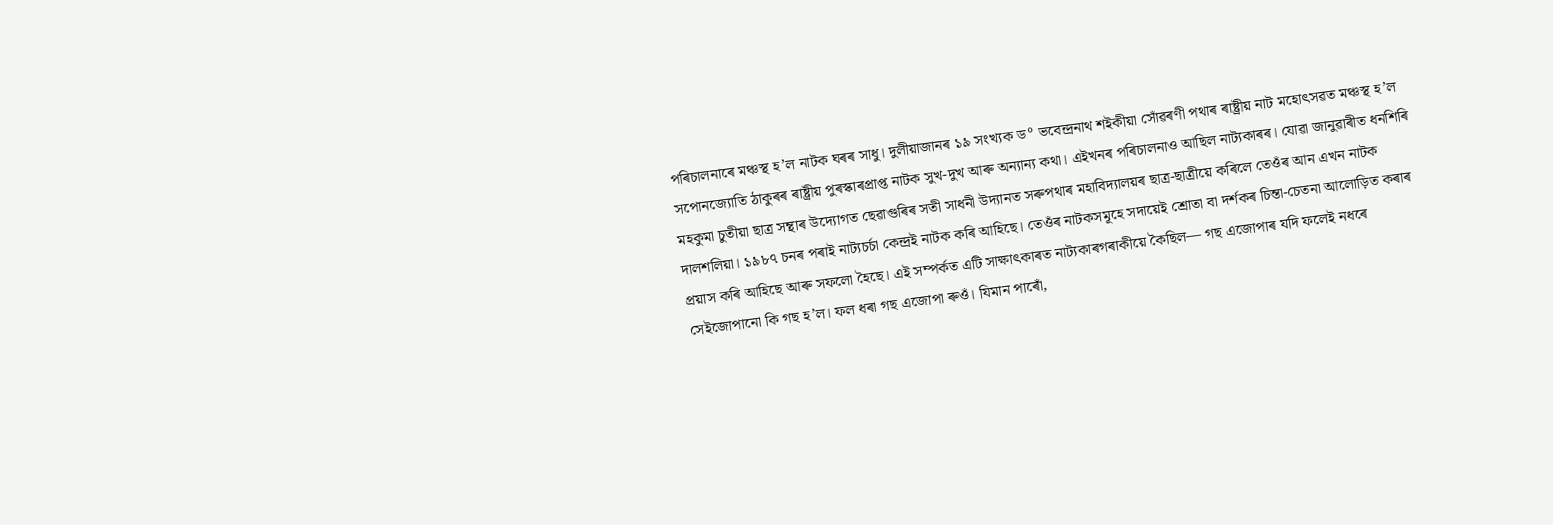পৰিচালনাৰে মঞ্চস্থ হ’ল নাটক ঘৰৰ সাধু। দুলীয়াজানৰ ১৯ সংখ্যক ড° ভবেন্দ্ৰনাথ শ‍ইকীয়া সোঁৱৰণী পথাৰ ৰাষ্ট্ৰীয় নাট মহোৎসৱত মঞ্চস্থ হ’ল সপোনজ্যোতি ঠাকুৰৰ ৰাষ্ট্ৰীয় পুৰস্কাৰপ্ৰাপ্ত নাটক সুখ-দুখ আৰু অন্যান্য কথা। এইখনৰ পৰিচালনাও আছিল নাট্যকাৰৰ। যোৱা জানুৱাৰীত ধনশিৰি মহকুমা চুতীয়া ছাত্ৰ সন্থাৰ উদ্যোগত ছেৱাগুৰিৰ সতী সাধনী উদ্যানত সৰুপথাৰ মহাবিদ্যালয়ৰ ছাত্ৰ-ছাত্ৰীয়ে কৰিলে তেওঁৰ আন এখন নাটক দালশলিয়া। ১৯৮৭ চনৰ পৰাই নাট্যচর্চা কেন্দ্ৰই নাটক কৰি আহিছে। তেওঁৰ নাটকসমূহে সদায়েই শ্রোতা বা দৰ্শকৰ চিন্তা-চেতনা আলোড়িত কৰাৰ প্ৰয়াস কৰি আহিছে আৰু সফলো হৈছে। এই সম্পর্কত এটি সাক্ষাৎকাৰত নাট্যকাৰগৰাকীয়ে কৈছিল— গছ এজোপাৰ যদি ফলেই নধৰে সেইজোপানো কি গছ হ’ল। ফল ধৰা গছ এজোপা ৰুওঁ। যিমান পাৰোঁ,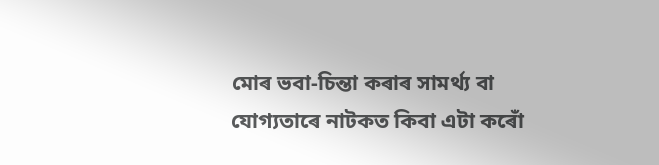মোৰ ভবা-চিন্তা কৰাৰ সামৰ্থ্য বা যোগ্যতাৰে নাটকত কিবা এটা কৰোঁ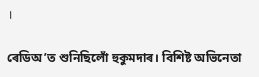।

ৰেডিঅ’ত শুনিছিলোঁ হুকুমদাৰ। বিশিষ্ট অভিনেতা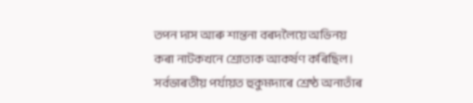তপন দাস আৰু শান্তনা বৰদলৈয়ে অভিনয় কৰা নাটকখনে শ্রোতাক আকর্ষণ কৰিছিল। সৰ্বভাৰতীয় পৰ্যায়ত হুকুমদাৰে শ্ৰেষ্ঠ অনাতাঁৰ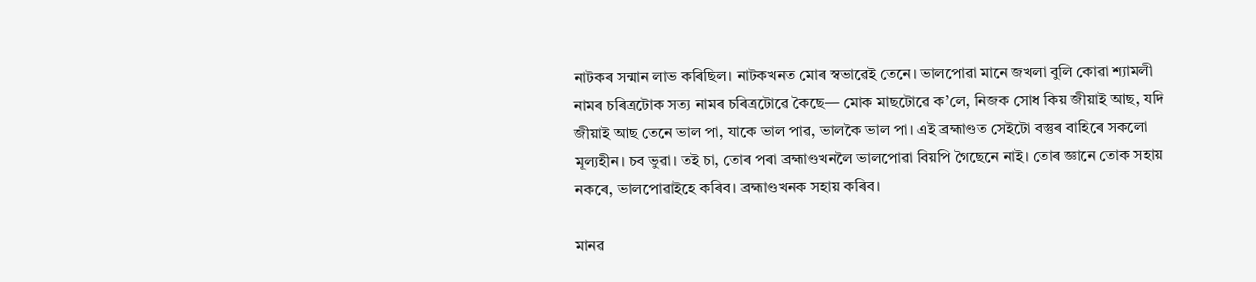নাটকৰ সন্মান লাভ কৰিছিল। নাটকখনত মোৰ স্বভাৱেই তেনে। ভালপোৱা মানে জখলা বুলি কোৱা শ্যামলী নামৰ চৰিত্ৰটোক সত্য নামৰ চৰিত্ৰটোৱে কৈছে— মোক মাছটোৱে ক’লে, নিজক সোধ কিয় জীয়াই আছ, যদি জীয়াই আছ তেনে ভাল পা, যাকে ভাল পাৱ, ভালকৈ ভাল পা। এই ব্রহ্মাণ্ডত সেইটো বস্তুৰ বাহিৰে সকলো মূল্যহীন। চব ভুৱা। তই চা, তোৰ পৰা ব্ৰহ্মাণ্ডখনলৈ ভালপোৱা বিয়পি গৈছেনে নাই। তোৰ জ্ঞানে তোক সহায় নকৰে, ভালপোৱাইহে কৰিব। ব্ৰহ্মাণ্ডখনক সহায় কৰিব।

মানৱ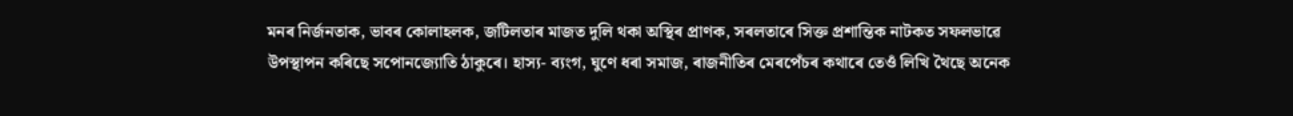মনৰ নিৰ্জনতাক, ভাবৰ কোলাহলক, জটিলতাৰ মাজত দুলি থকা অস্থিৰ প্ৰাণক, সৰলতাৰে সিক্ত প্রশান্তিক নাটকত সফলভাৱে উপস্থাপন কৰিছে সপোনজ্যোতি ঠাকুৰে। হাস্য- ব্যংগ, ঘুণে ধৰা সমাজ, ৰাজনীতিৰ মেৰপেঁচৰ কথাৰে তেওঁ লিখি থৈছে অনেক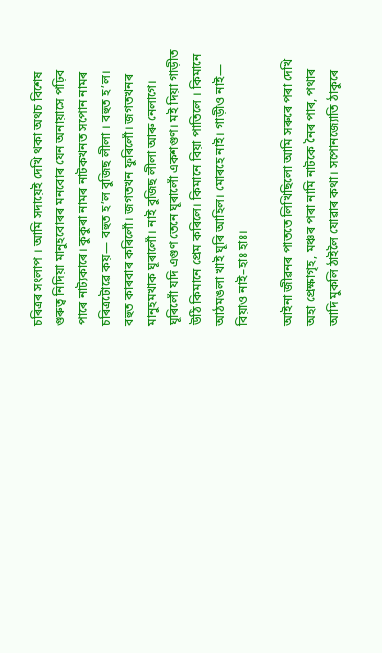চৰিত্ৰৰ সংলাপ । আমি সদায়েই দেখি থকা অথচ বিশেষ গুৰুত্ব নিদিয়া মানুহবোৰৰ মনবোৰ যেন অনায়াসে পঢ়িব পাৰে নাট্যকাৰে। কুকুৰা নামৰ নাটকখনত সপোন নামৰ চৰিত্ৰটোৱে কয়— বহুত হ’ল বুজিছ লীলা । বহুত হ’ল। বহুত কাৰবাৰ কৰিলোঁ। জগতখন ফুৰিলোঁ। জগতখনৰ মানুহমখাক ঘূৰালোঁ। নাই বুজিছ লীলা আৰু নেলাগে। ঘূৰিলোঁ যদি এগুণ তেনে ঘূৰালোঁ একশগুণ। মই দিয়া গাড়ীত উঠি কিমানে প্ৰেম কৰিলে। কিমানে বিয়া পাতিলে । কিমানে আঠমঙলা খাই ঘূৰি আহিল। মোৰহে নাই। গাড়ীও নাই— বিয়াও নাই–হাঃ হাঃ।

আইনা জীৱনৰ পাততে লিখিছিলো আমি সৰুৰে পৰা দেখি অহা প্রেক্ষাগৃহ, মঞ্চৰ পৰা নামি নাটকে নৈৰ পাৰ, পথাৰ আদি মুকলি ঠাইলৈ যোৱাৰ কথা। সপোনজ্যোতি ঠাকুৰে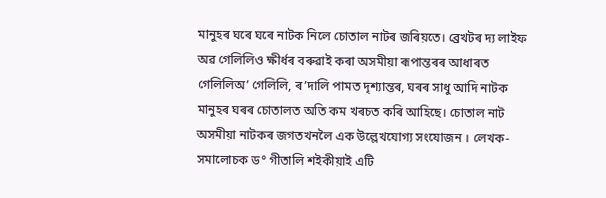মানুহৰ ঘৰে ঘৰে নাটক নিলে চোতাল নাটৰ জৰিয়তে। ব্রেখটৰ দ্য লাইফ অৱ গেলিলিও ক্ষীৰ্ধৰ বৰুৱাই কৰা অসমীয়া ৰূপান্তৰৰ আধাৰত গেলিলিঅ’ গেলিলি, ৰ’দালি পামত দৃশ্যান্তৰ, ঘৰৰ সাধু আদি নাটক মানুহৰ ঘৰৰ চোতালত অতি কম খৰচত কৰি আহিছে। চোতাল নাট অসমীয়া নাটকৰ জগতখনলৈ এক উল্লেখযোগ্য সংযোজন । লেখক-সমালোচক ড° গীতালি শ‍ইকীয়াই এটি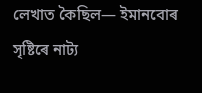লেখাত কৈছিল— ইমানবোৰ সৃষ্টিৰে নাট্য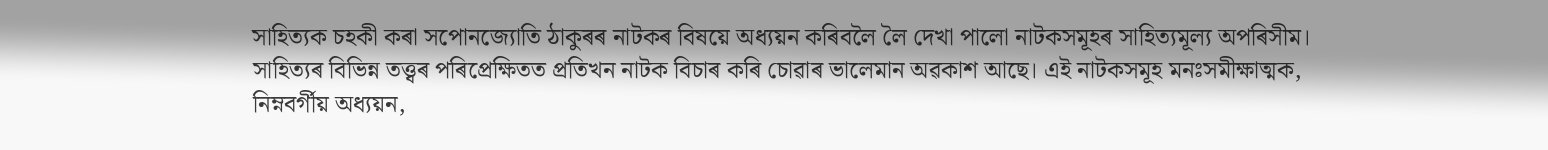সাহিত্যক চহকী কৰা সপোনজ্যোতি ঠাকুৰৰ নাটকৰ বিষয়ে অধ্যয়ন কৰিবলৈ লৈ দেখা পালো নাটকসমূহৰ সাহিত্যমূল্য অপৰিসীম। সাহিত্যৰ বিভিন্ন তত্ত্বৰ পৰিপ্ৰেক্ষিতত প্ৰতিখন নাটক বিচাৰ কৰি চোৱাৰ ভালেমান অৱকাশ আছে। এই নাটকসমূহ মনঃসমীক্ষাত্মক, নিম্নবর্গীয় অধ্যয়ন,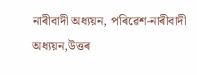নাৰীবাদী অধ্যয়ন, পৰিৱেশ-নাৰীবাদী অধ্যয়ন,উত্তৰ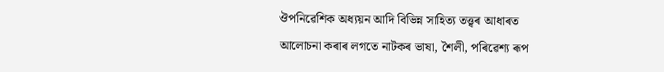ঔপনিৱেশিক অধ্যয়ন আদি বিভিন্ন সাহিত্য তত্ত্বৰ আধাৰত আলোচনা কৰাৰ লগতে নাটকৰ ভাষা, শৈলী, পৰিৱেশ্য ৰূপ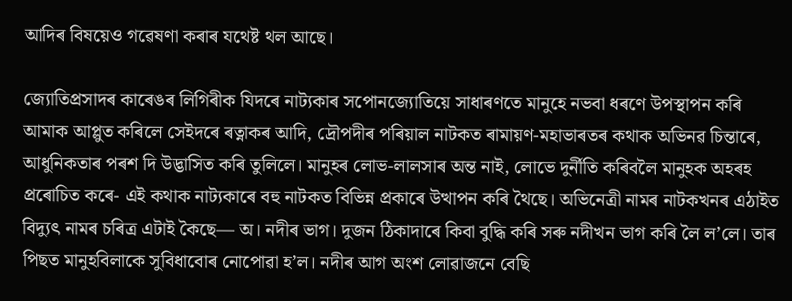আদিৰ বিষয়েও গৱেষণা কৰাৰ যথেষ্ট থল আছে।

জ্যোতিপ্ৰসাদৰ কাৰেঙৰ লিগিৰীক যিদৰে নাট্যকাৰ সপোনজ্যোতিয়ে সাধাৰণতে মানুহে নভবা ধৰণে উপস্থাপন কৰি আমাক আপ্লুত কৰিলে সেইদৰে ৰত্নাকৰ আদি, দ্রৌপদীৰ পৰিয়াল নাটকত ৰামায়ণ-মহাভাৰতৰ কথাক অভিনৱ চিন্তাৰে, আধুনিকতাৰ পৰশ দি উদ্ভাসিত কৰি তুলিলে। মানুহৰ লোভ-লালসাৰ অন্ত নাই, লোভে দুর্নীতি কৰিবলৈ মানুহক অহৰহ প্ৰৰোচিত কৰে- এই কথাক নাট্যকাৰে বহু নাটকত বিভিন্ন প্ৰকাৰে উত্থাপন কৰি থৈছে। অভিনেত্রী নামৰ নাটকখনৰ এঠাইত বিদ্যুৎ নামৰ চৰিত্ৰ এটাই কৈছে— অ। নদীৰ ভাগ। দুজন ঠিকাদাৰে কিবা বুদ্ধি কৰি সৰু নদীখন ভাগ কৰি লৈ ল’লে। তাৰ পিছত মানুহবিলাকে সুবিধাবোৰ নোপোৱা হ’ল। নদীৰ আগ অংশ লোৱাজনে বেছি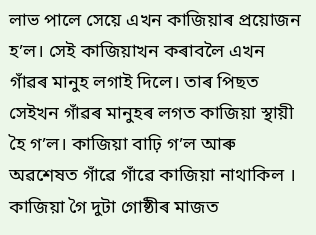লাভ পালে সেয়ে এখন কাজিয়াৰ প্ৰয়োজন হ’ল। সেই কাজিয়াখন কৰাবলৈ এখন গাঁৱৰ মানুহ লগাই দিলে। তাৰ পিছত সেইখন গাঁৱৰ মানুহৰ লগত কাজিয়া স্থায়ী হৈ গ’ল। কাজিয়া বাঢ়ি গ’ল আৰু অৱশেষত গাঁৱে গাঁৱে কাজিয়া নাথাকিল । কাজিয়া গৈ দুটা গোষ্ঠীৰ মাজত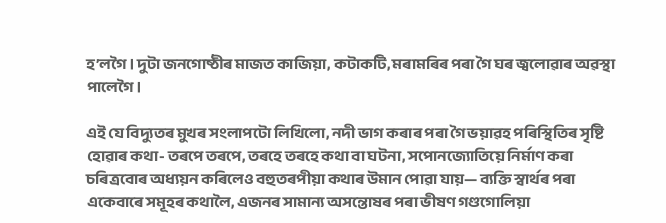হ’লগৈ। দুটা জনগোষ্ঠীৰ মাজত কাজিয়া, কটাকটি, মৰামৰিৰ পৰা গৈ ঘৰ জ্বলোৱাৰ অৱস্থা পালেগৈ।

এই যে বিদ্যুতৰ মুখৰ সংলাপটো লিখিলো, নদী ভাগ কৰাৰ পৰা গৈ ভয়াৱহ পৰিস্থিতিৰ সৃষ্টি হোৱাৰ কথা- তৰপে তৰপে, তৰহে তৰহে কথা বা ঘটনা, সপোনজ্যোতিয়ে নিৰ্মাণ কৰা চৰিত্ৰবোৰ অধ্যয়ন কৰিলেও বহুতৰপীয়া কথাৰ উমান পোৱা যায়— ব্যক্তি স্বাৰ্থৰ পৰা একেবাৰে সমূহৰ কথালৈ, এজনৰ সামান্য অসন্তোষৰ পৰা ভীষণ গণ্ডগোলিয়া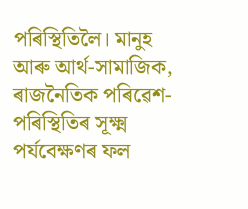পৰিস্থিতিলৈ। মানুহ আৰু আৰ্থ-সামাজিক, ৰাজনৈতিক পৰিৱেশ-পৰিস্থিতিৰ সূক্ষ্ম পৰ্যবেক্ষণৰ ফল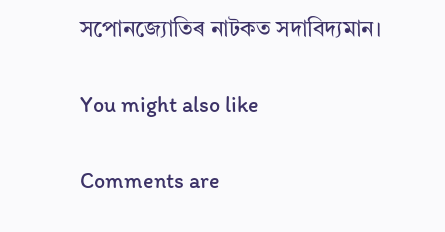সপোনজ্যোতিৰ নাটকত সদাবিদ্যমান।

You might also like

Comments are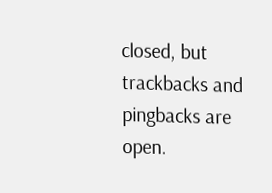closed, but trackbacks and pingbacks are open.